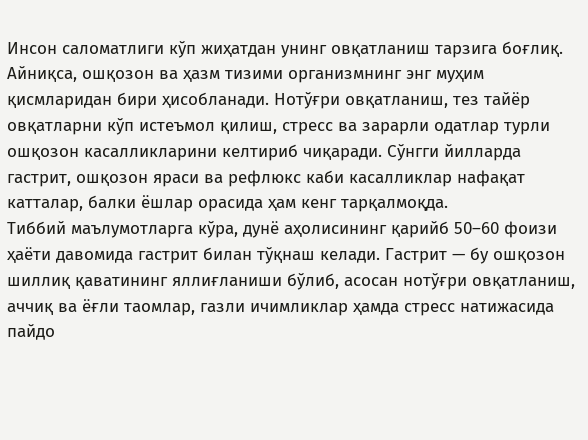Инсон саломатлиги кўп жиҳатдан унинг овқатланиш тарзига боғлиқ. Айниқса, ошқозон ва ҳазм тизими организмнинг энг муҳим қисмларидан бири ҳисобланади. Нотўғри овқатланиш, тез тайёр овқатларни кўп истеъмол қилиш, стресс ва зарарли одатлар турли ошқозон касалликларини келтириб чиқаради. Сўнгги йилларда гастрит, ошқозон яраси ва рефлюкс каби касалликлар нафақат катталар, балки ёшлар орасида ҳам кенг тарқалмоқда.
Тиббий маълумотларга кўра, дунё аҳолисининг қарийб 50–60 фоизи ҳаёти давомида гастрит билан тўқнаш келади. Гастрит — бу ошқозон шиллиқ қаватининг яллиғланиши бўлиб, асосан нотўғри овқатланиш, аччиқ ва ёғли таомлар, газли ичимликлар ҳамда стресс натижасида пайдо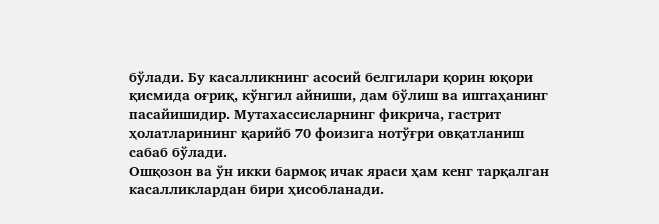бўлади. Бу касалликнинг асосий белгилари қорин юқори қисмида оғриқ, кўнгил айниши, дам бўлиш ва иштаҳанинг пасайишидир. Мутахассисларнинг фикрича, гастрит ҳолатларининг қарийб 70 фоизига нотўғри овқатланиш сабаб бўлади.
Ошқозон ва ўн икки бармоқ ичак яраси ҳам кенг тарқалган касалликлардан бири ҳисобланади.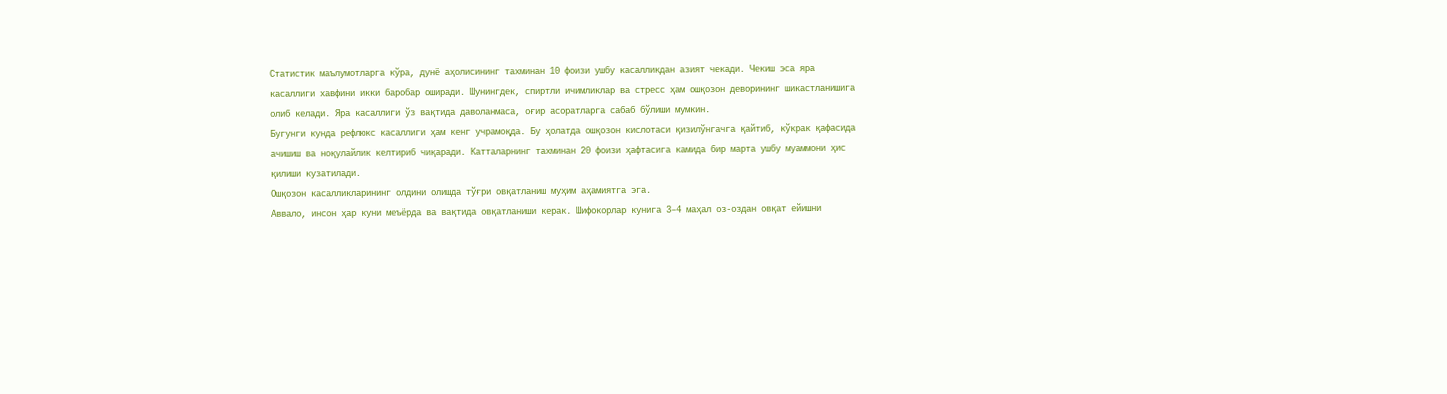Статистик маълумотларга кўра, дунё аҳолисининг тахминан 10 фоизи ушбу касалликдан азият чекади. Чекиш эса яра касаллиги хавфини икки баробар оширади. Шунингдек, спиртли ичимликлар ва стресс ҳам ошқозон деворининг шикастланишига олиб келади. Яра касаллиги ўз вақтида даволанмаса, оғир асоратларга сабаб бўлиши мумкин.
Бугунги кунда рефлюкс касаллиги ҳам кенг учрамоқда. Бу ҳолатда ошқозон кислотаси қизилўнгачга қайтиб, кўкрак қафасида ачишиш ва ноқулайлик келтириб чиқаради. Катталарнинг тахминан 20 фоизи ҳафтасига камида бир марта ушбу муаммони ҳис қилиши кузатилади.
Ошқозон касалликларининг олдини олишда тўғри овқатланиш муҳим аҳамиятга эга.
Аввало, инсон ҳар куни меъёрда ва вақтида овқатланиши керак. Шифокорлар кунига 3–4 маҳал оз-оздан овқат ейишни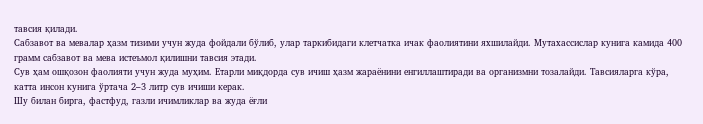тавсия қилади.
Сабзавот ва мевалар ҳазм тизими учун жуда фойдали бўлиб, улар таркибидаги клетчатка ичак фаолиятини яхшилайди. Мутахассислар кунига камида 400 грамм сабзавот ва мева истеъмол қилишни тавсия этади.
Сув ҳам ошқозон фаолияти учун жуда муҳим. Етарли миқдорда сув ичиш ҳазм жараёнини енгиллаштиради ва организмни тозалайди. Тавсияларга кўра, катта инсон кунига ўртача 2–3 литр сув ичиши керак.
Шу билан бирга, фастфуд, газли ичимликлар ва жуда ёғли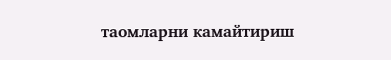таомларни камайтириш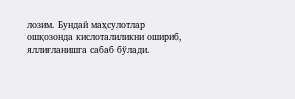лозим. Бундай маҳсулотлар ошқозонда кислоталиликни ошириб, яллиғланишга сабаб бўлади.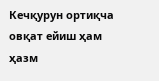Кечқурун ортиқча овқат ейиш ҳам ҳазм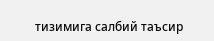тизимига салбий таъсир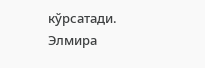кўрсатади.
Элмира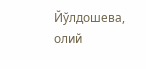Йўлдошева,
олий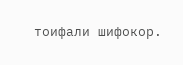тоифали шифокор.